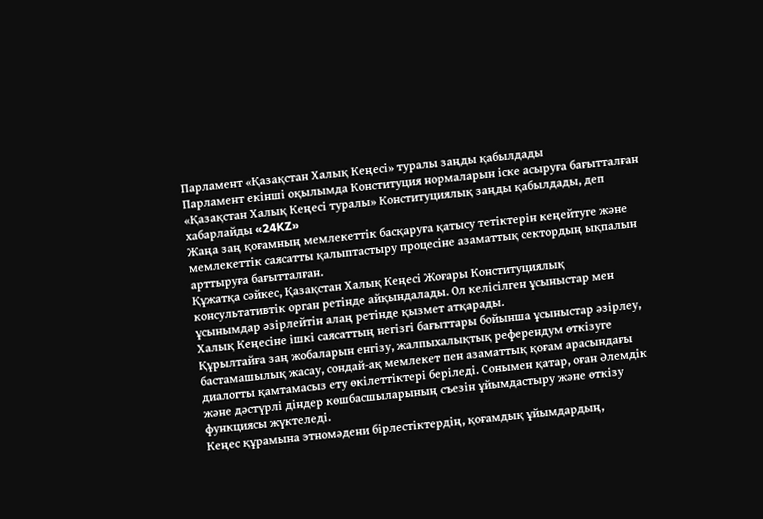Парламент «Қазақстан Халық Кеңесі» туралы заңды қабылдады
Парламент екінші оқылымда Конституция нормаларын іске асыруға бағытталған «Қазақстан Халық Кеңесі туралы» Конституциялық заңды қабылдады, деп хабарлайды «24KZ»
Жаңа заң қоғамның мемлекеттік басқаруға қатысу тетіктерін кеңейтуге және мемлекеттік саясатты қалыптастыру процесіне азаматтық сектордың ықпалын арттыруға бағытталған.
Құжатқа сәйкес, Қазақстан Халық Кеңесі Жоғары Конституциялық консультативтік орган ретінде айқындалады. Ол келісілген ұсыныстар мен ұсынымдар әзірлейтін алаң ретінде қызмет атқарады.
Халық Кеңесіне ішкі саясаттың негізгі бағыттары бойынша ұсыныстар әзірлеу, Құрылтайға заң жобаларын енгізу, жалпыхалықтық референдум өткізуге бастамашылық жасау, сондай-ақ мемлекет пен азаматтық қоғам арасындағы диалогты қамтамасыз ету өкілеттіктері беріледі. Сонымен қатар, оған Әлемдік және дәстүрлі діндер көшбасшыларының съезін ұйымдастыру және өткізу функциясы жүктеледі.
Кеңес құрамына этномәдени бірлестіктердің, қоғамдық ұйымдардың,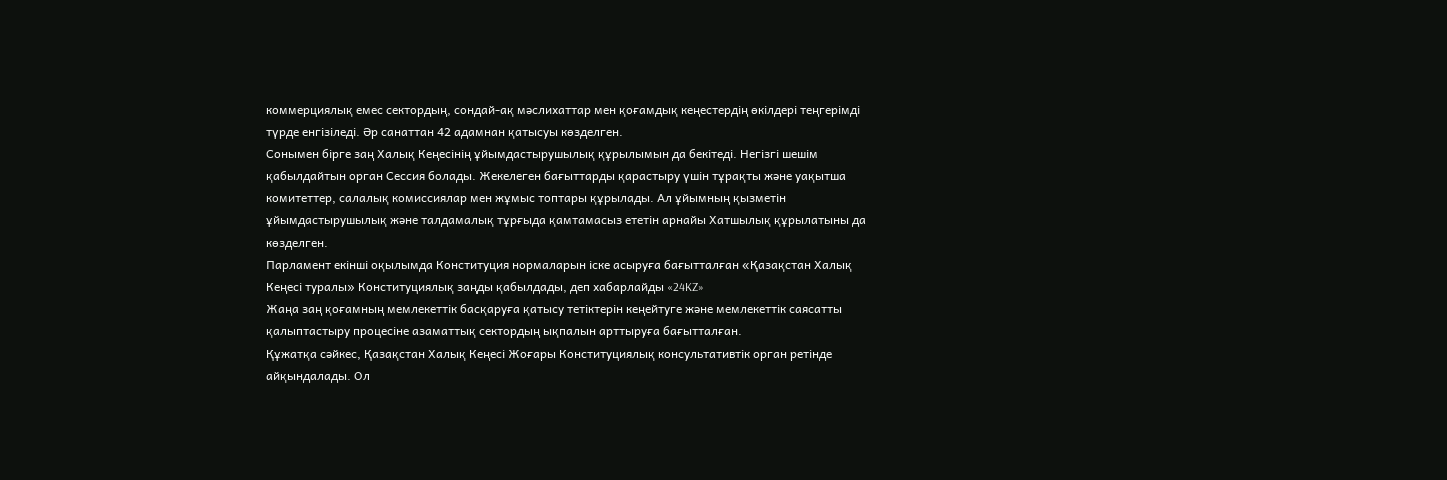коммерциялық емес сектордың, сондай-ақ мәслихаттар мен қоғамдық кеңестердің өкілдері теңгерімді түрде енгізіледі. Әр санаттан 42 адамнан қатысуы көзделген.
Сонымен бірге заң Халық Кеңесінің ұйымдастырушылық құрылымын да бекітеді. Негізгі шешім қабылдайтын орган Сессия болады. Жекелеген бағыттарды қарастыру үшін тұрақты және уақытша комитеттер, салалық комиссиялар мен жұмыс топтары құрылады. Ал ұйымның қызметін ұйымдастырушылық және талдамалық тұрғыда қамтамасыз ететін арнайы Хатшылық құрылатыны да көзделген.
Парламент екінші оқылымда Конституция нормаларын іске асыруға бағытталған «Қазақстан Халық Кеңесі туралы» Конституциялық заңды қабылдады, деп хабарлайды «24KZ»
Жаңа заң қоғамның мемлекеттік басқаруға қатысу тетіктерін кеңейтуге және мемлекеттік саясатты қалыптастыру процесіне азаматтық сектордың ықпалын арттыруға бағытталған.
Құжатқа сәйкес, Қазақстан Халық Кеңесі Жоғары Конституциялық консультативтік орган ретінде айқындалады. Ол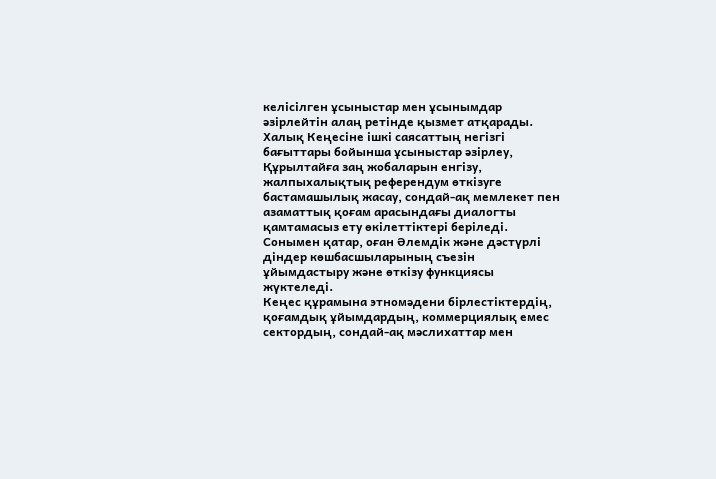келісілген ұсыныстар мен ұсынымдар әзірлейтін алаң ретінде қызмет атқарады.
Халық Кеңесіне ішкі саясаттың негізгі бағыттары бойынша ұсыныстар әзірлеу, Құрылтайға заң жобаларын енгізу, жалпыхалықтық референдум өткізуге бастамашылық жасау, сондай-ақ мемлекет пен азаматтық қоғам арасындағы диалогты қамтамасыз ету өкілеттіктері беріледі. Сонымен қатар, оған Әлемдік және дәстүрлі діндер көшбасшыларының съезін ұйымдастыру және өткізу функциясы жүктеледі.
Кеңес құрамына этномәдени бірлестіктердің, қоғамдық ұйымдардың, коммерциялық емес сектордың, сондай-ақ мәслихаттар мен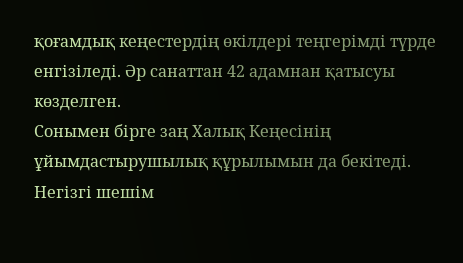қоғамдық кеңестердің өкілдері теңгерімді түрде енгізіледі. Әр санаттан 42 адамнан қатысуы көзделген.
Сонымен бірге заң Халық Кеңесінің ұйымдастырушылық құрылымын да бекітеді. Негізгі шешім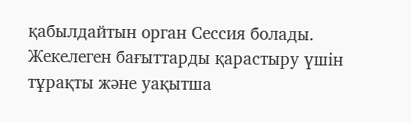қабылдайтын орган Сессия болады. Жекелеген бағыттарды қарастыру үшін тұрақты және уақытша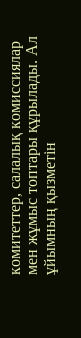комитеттер, салалық комиссиялар мен жұмыс топтары құрылады. Ал ұйымның қызметін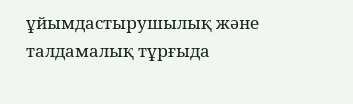ұйымдастырушылық және талдамалық тұрғыда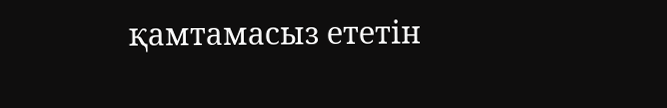қамтамасыз ететін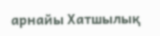арнайы Хатшылық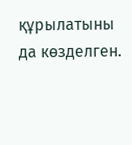құрылатыны да көзделген.